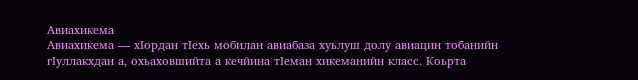Авиахикема
Авиахикема — хIордан тIехь мобилан авиабаза хуьлуш долу авиацин тобанийн гIуллакхдан а, охьаховшийта а кечйина тIеман хикеманийн класс. Коьрта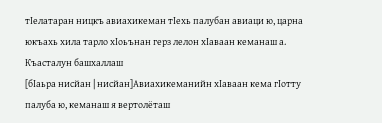тIелатаран ницкъ авиахикеман тIехь палубан авиаци ю, царна юкъахь хила тарло хIоьънан герз лелон хIаваан кеманаш а.
Къасталун башхаллаш
[бӀаьра нисйан | нисйан]Авиахикеманийн хIаваан кема гIотту палуба ю, кеманаш я вертолёташ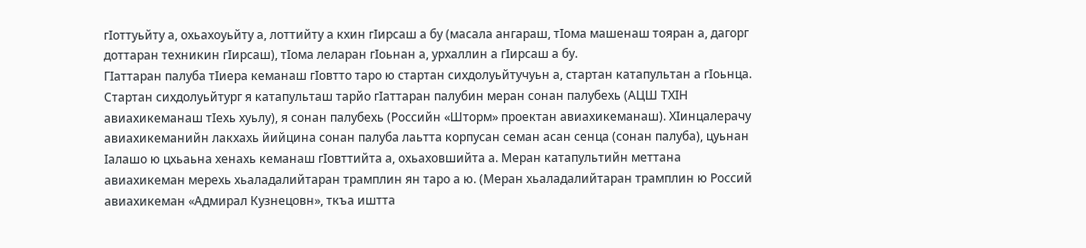гIоттуьйту а, охьахоуьйту а, лоттийту а кхин гIирсаш а бу (масала ангараш, тIома машенаш тояран а, дагорг доттаран техникин гIирсаш), тIома леларан гIоьнан а, урхаллин а гIирсаш а бу.
ГIаттаран палуба тIиера кеманаш гIовтто таро ю стартан сихдолуьйтучуьн а, стартан катапультан а гIоьнца. Стартан сихдолуьйтург я катапульташ тарйо гIаттаран палубин меран сонан палубехь (АЦШ ТХIН авиахикеманаш тIехь хуьлу), я сонан палубехь (Российн «Шторм» проектан авиахикеманаш). ХIинцалерачу авиахикеманийн лакхахь йийцина сонан палуба лаьтта корпусан семан асан сенца (сонан палуба), цуьнан Iалашо ю цхьаьна хенахь кеманаш гIовттийта а, охьаховшийта а. Меран катапультийн меттана авиахикеман мерехь хьаладалийтаран трамплин ян таро а ю. (Меран хьаладалийтаран трамплин ю Россий авиахикеман «Адмирал Кузнецовн», ткъа иштта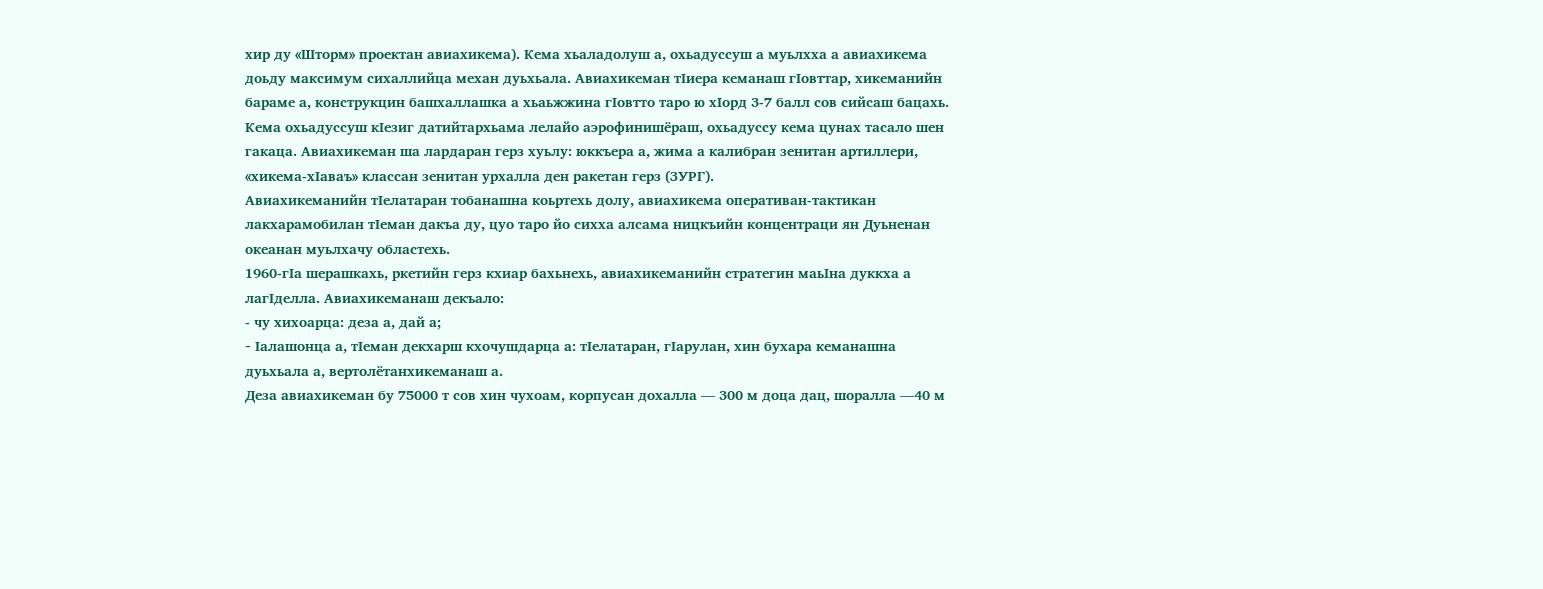хир ду «Шторм» проектан авиахикема). Кема хьаладолуш а, охьадуссуш а муьлхха а авиахикема доьду максимум сихаллийца механ дуьхьала. Авиахикеман тIиера кеманаш гIовттар, хикеманийн бараме а, конструкцин башхаллашка а хьаьжжина гIовтто таро ю хIорд 3-7 балл сов сийсаш бацахь. Кема охьадуссуш кIезиг датийтархьама лелайо аэрофинишёраш, охьадуссу кема цунах тасало шен гакаца. Авиахикеман ша лардаран герз хуьлу: юккъера а, жима а калибран зенитан артиллери, «хикема-хIаваъ» классан зенитан урхалла ден ракетан герз (ЗУРГ).
Авиахикеманийн тIелатаран тобанашна коьртехь долу, авиахикема оперативан-тактикан лакхарамобилан тIеман дакъа ду, цуо таро йо сихха алсама ницкъийн концентраци ян Дуьненан океанан муьлхачу областехь.
1960-гIа шерашкахь, ркетийн герз кхиар бахьнехь, авиахикеманийн стратегин маьIна дуккха а лагIделла. Авиахикеманаш декъало:
- чу хихоарца: деза а, дай а;
- Iалашонца а, тIеман декхарш кхочушдарца а: тIелатаран, гIарулан, хин бухара кеманашна дуьхьала а, вертолётанхикеманаш а.
Деза авиахикеман бу 75000 т сов хин чухоам, корпусан дохалла — 300 м доца дац, шоралла —40 м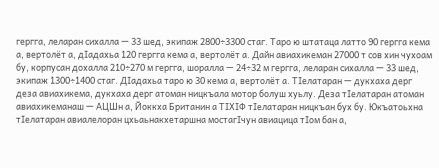гергга, леларан сихалла — 33 шед, экипаж 2800÷3300 стаг. Таро ю штатаца латто 90 гергга кема а, вертолёт а, дIадахьа 120 гергга кема а, вертолёт а. Дайн авиахикеман 27000 т сов хин чухоам бу, корпусан дохалла 210÷270 м гергга, шоралла — 24÷32 м гергга, леларан сихалла — 33 шед, экипаж 1300÷1400 стаг. ДIадахьа таро ю 30 кема а, вертолёт а. ТIелатаран — дукхаха дерг деза авиахикема, дукхаха дерг атоман ницкъала мотор болуш хуьлу. Деза тIелатаран атоман авиахикеманаш — АЦШн а, Йоккха Британин а ТIХIФ тIелатаран ницкъан бух бу. Юкъатоьхна тIелатаран авиалелоран цхьаьнакхетаршна мостагIчун авиацица тIом бан а,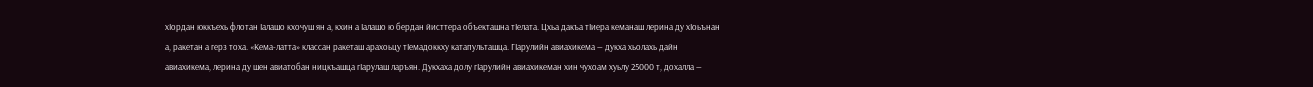хIордан юккъехь флотан Iалашо кхочуш ян а, кхин а Iалашо ю бердан йисттера объекташна тIелата. Цхьа дакъа тIиера кеманаш лерина ду хIоьънан а, ракетан а герз тоха. «Кема-латта» классан ракеташ арахоьцу тIемадоккху катапульташца. ГIарулийн авиахикема — дукха хьолахь дайн авиахикема, лерина ду шен авиатобан ницкъашца гIарулаш ларъян. Дукхаха долу гIарулийн авиахикеман хин чухоам хуьлу 25000 т, дохалла —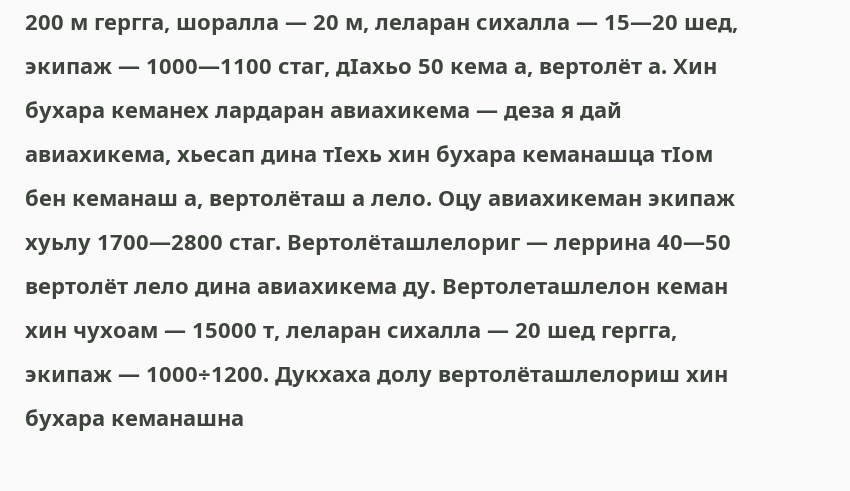200 м гергга, шоралла — 20 м, леларан сихалла — 15—20 шед, экипаж — 1000—1100 стаг, дIахьо 50 кема а, вертолёт а. Хин бухара кеманех лардаран авиахикема — деза я дай авиахикема, хьесап дина тIехь хин бухара кеманашца тIом бен кеманаш а, вертолёташ а лело. Оцу авиахикеман экипаж хуьлу 1700—2800 стаг. Вертолёташлелориг — леррина 40—50 вертолёт лело дина авиахикема ду. Вертолеташлелон кеман хин чухоам — 15000 т, леларан сихалла — 20 шед гергга, экипаж — 1000÷1200. Дукхаха долу вертолёташлелориш хин бухара кеманашна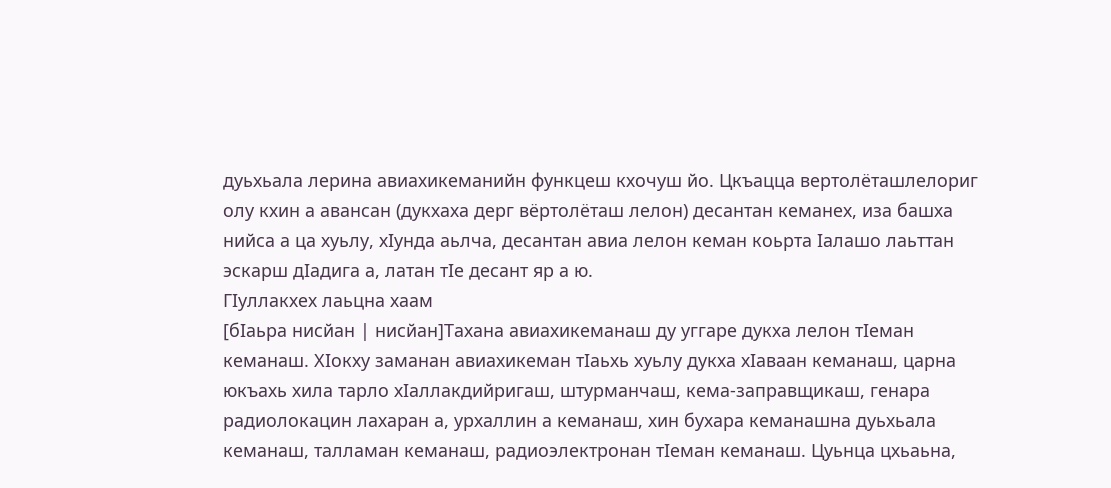дуьхьала лерина авиахикеманийн функцеш кхочуш йо. Цкъацца вертолёташлелориг олу кхин а авансан (дукхаха дерг вёртолёташ лелон) десантан кеманех, иза башха нийса а ца хуьлу, хIунда аьлча, десантан авиа лелон кеман коьрта Iалашо лаьттан эскарш дIадига а, латан тIе десант яр а ю.
ГIуллакхех лаьцна хаам
[бӀаьра нисйан | нисйан]Тахана авиахикеманаш ду уггаре дукха лелон тIеман кеманаш. ХIокху заманан авиахикеман тIаьхь хуьлу дукха хIаваан кеманаш, царна юкъахь хила тарло хӀаллакдийригаш, штурманчаш, кема-заправщикаш, генара радиолокацин лахаран а, урхаллин а кеманаш, хин бухара кеманашна дуьхьала кеманаш, талламан кеманаш, радиоэлектронан тIеман кеманаш. Цуьнца цхьаьна,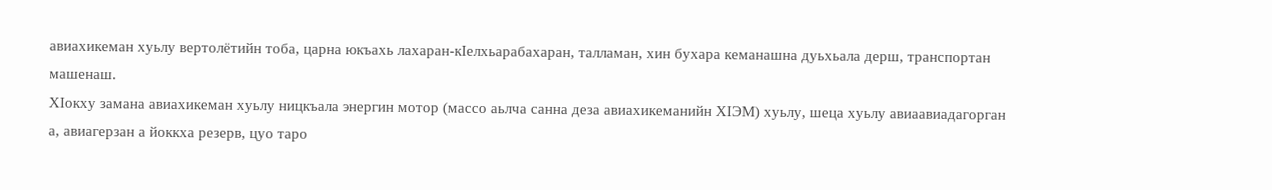авиахикеман хуьлу вертолётийн тоба, царна юкъахь лахаран-кIелхьарабахаран, талламан, хин бухара кеманашна дуьхьала дерш, транспортан машенаш.
ХIокху замана авиахикеман хуьлу ницкъала энергин мотор (массо аьлча санна деза авиахикеманийн ХIЭМ) хуьлу, шеца хуьлу авиаавиадагорган а, авиагерзан а йоккха резерв, цуо таро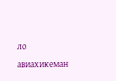ло авиахикеман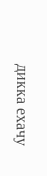дикка ехачу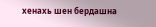хенахь шен бердашна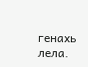генахь лела.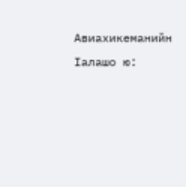Авиахикеманийн Iалашо ю: